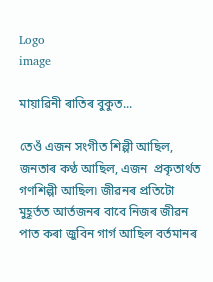Logo
image

মায়াৱিনী ৰাতিৰ বুকুত...

তেওঁ এজন সংগীত শিল্পী আছিল, জনতাৰ কণ্ঠ আছিল, এজন  প্ৰকৃতাৰ্থত গণশিল্পী আছিল৷ জীৱনৰ প্ৰতিটো মুহূৰ্তত আৰ্তজনৰ বাবে নিজৰ জীৱন পাত কৰা জুবিন গাৰ্গ আছিল বৰ্তমানৰ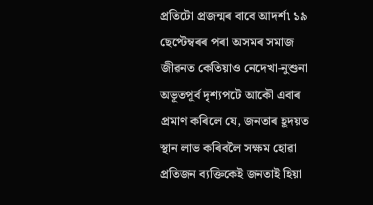প্ৰতিটো প্ৰজন্মৰ বাবে আদৰ্শ৷ ১৯ ছেপ্টেম্বৰৰ পৰা অসমৰ সমাজ জীৱনত কেতিয়াও নেদেখা-নুশুনা অভূতপূৰ্ব দৃশ্যপটে আকৌ এবাৰ প্ৰমাণ কৰিলে যে, জনতাৰ হূদয়ত স্থান লাভ কৰিবলৈ সক্ষম হোৱা প্ৰতিজন ব্যক্তিকেই জনতাই হিয়া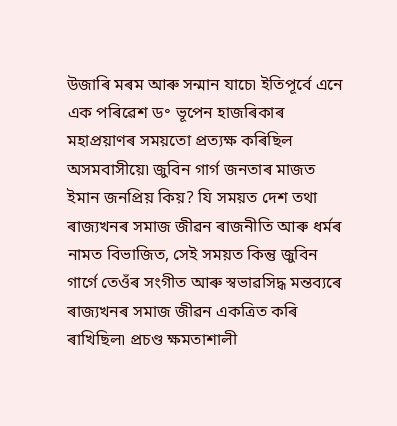উজাৰি মৰম আৰু সন্মান যাচে৷ ইতিপূৰ্বে এনে এক পৰিৱেশ ড॰ ভূপেন হাজৰিকাৰ মহাপ্ৰয়াণৰ সময়তো প্ৰত্যক্ষ কৰিছিল অসমবাসীয়ে৷ জুবিন গাৰ্গ জনতাৰ মাজত ইমান জনপ্ৰিয় কিয়? যি সময়ত দেশ তথা ৰাজ্যখনৰ সমাজ জীৱন ৰাজনীতি আৰু ধৰ্মৰ নামত বিভাজিত, সেই সময়ত কিন্তু জুবিন গাৰ্গে তেওঁৰ সংগীত আৰু স্বভাৱসিদ্ধ মন্তব্যৰে ৰাজ্যখনৰ সমাজ জীৱন একত্ৰিত কৰি ৰাখিছিল৷ প্ৰচণ্ড ক্ষমতাশালী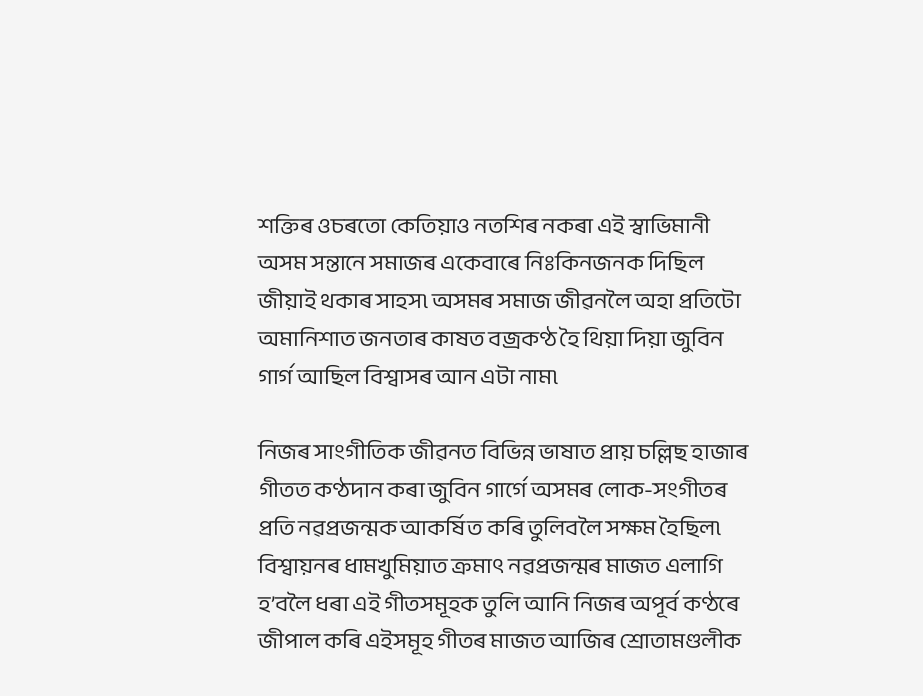শক্তিৰ ওচৰতো কেতিয়াও নতশিৰ নকৰা এই স্বাভিমানী অসম সন্তানে সমাজৰ একেবাৰে নিঃকিনজনক দিছিল জীয়াই থকাৰ সাহস৷ অসমৰ সমাজ জীৱনলৈ অহা প্ৰতিটো অমানিশাত জনতাৰ কাষত বজ্ৰকণ্ঠ হৈ থিয়া দিয়া জুবিন গাৰ্গ আছিল বিশ্বাসৰ আন এটা নাম৷

নিজৰ সাংগীতিক জীৱনত বিভিন্ন ভাষাত প্ৰায় চল্লিছ হাজাৰ গীতত কণ্ঠদান কৰা জুবিন গাৰ্গে অসমৰ লোক-সংগীতৰ প্ৰতি নৱপ্ৰজন্মক আকৰ্ষিত কৰি তুলিবলৈ সক্ষম হৈছিল৷ বিশ্বায়নৰ ধামখুমিয়াত ক্ৰমাৎ নৱপ্ৰজন্মৰ মাজত এলাগি হ’বলৈ ধৰা এই গীতসমূহক তুলি আনি নিজৰ অপূৰ্ব কণ্ঠৰে জীপাল কৰি এইসমূহ গীতৰ মাজত আজিৰ শ্ৰোতামণ্ডলীক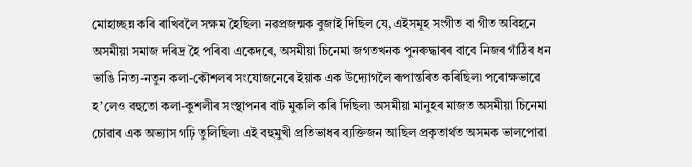মোহাচ্ছন্ন কৰি ৰাখিবলৈ সক্ষম হৈছিল৷ নৱপ্ৰজন্মক বুজাই দিছিল যে, এইসমূহ সংগীত বা গীত অবিহনে অসমীয়া সমাজ দৰিদ্ৰ হৈ পৰিব৷ একেদৰে, অসমীয়া চিনেমা জগতখনক পুনৰুদ্ধাৰৰ বাবে নিজৰ গাঁঠিৰ ধন ভাঙি নিত্য-নতুন কলা-কৌশলৰ সংযোজনেৰে ইয়াক এক উদ্যোগলৈ ৰূপান্তৰিত কৰিছিল৷ পৰোক্ষভাৱে হ’লেও বহুতো কলা-কুশলীৰ সংস্থাপনৰ বাট মুকলি কৰি দিছিল৷ অসমীয়া মানুহৰ মাজত অসমীয়া চিনেমা চোৱাৰ এক অভ্যাস গঢ়ি তুলিছিল৷ এই বহুমুখী প্ৰতিভাধৰ ব্যক্তিজন আছিল প্ৰকৃতাৰ্থত অসমক ভালপোৱা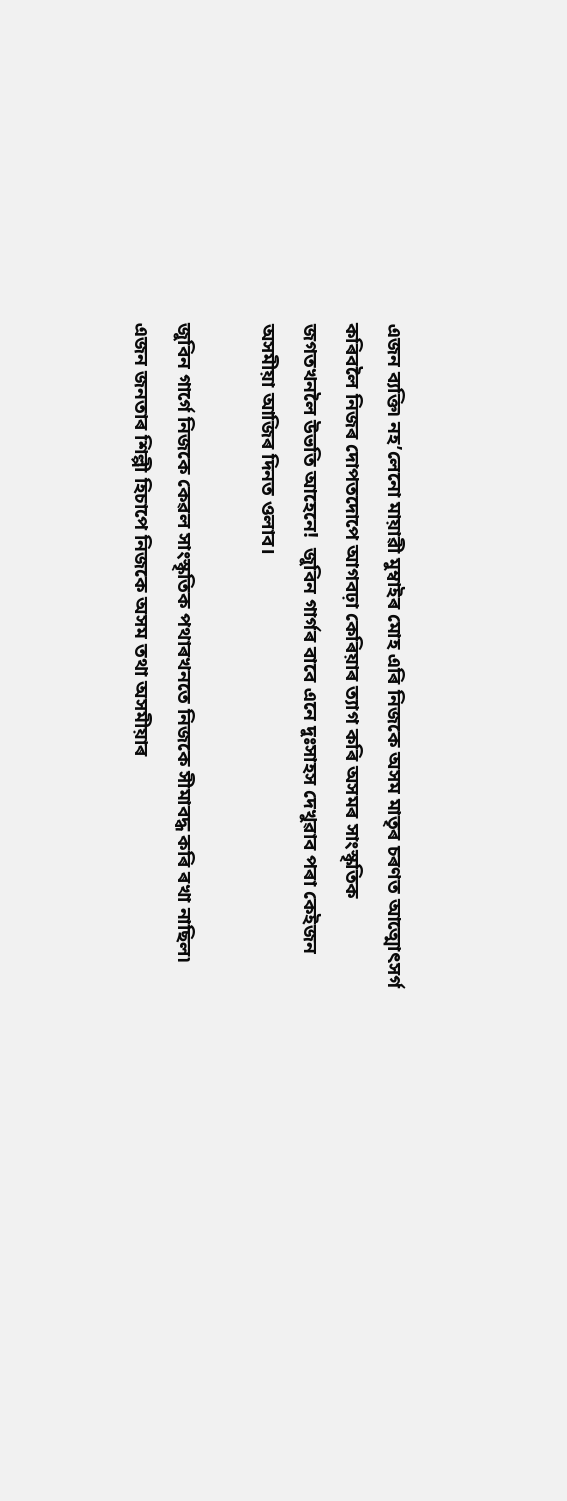এজন ব্যক্তি৷ নহ’লেনো মায়াৱী মুম্বাইৰ মোহ এৰি নিজকে অসম মাতৃৰ চৰণত আত্মোৎসৰ্গ কৰিবলৈ নিজৰ দোপতদোপে আগবঢ়া কেৰিয়াৰ ত্যাগ কৰি অসমৰ সাংস্কৃতিক জগতখনলৈ উভতি আহেনে!  জুবিন গাৰ্গৰ বাবে এনে দুঃসাহস দেখুৱাব পৰা কেইজন অসমীয়া আজিৰ দিনত ওলাব।

জুবিন গাৰ্গে নিজকে কেৱল সাংস্কৃতিক পথাৰখনতে নিজকে সীমাবদ্ধ কৰি ৰখা নাছিল৷ এজন জনতাৰ শিল্পী হিচাপে নিজকে অসম তথা অসমীয়াৰ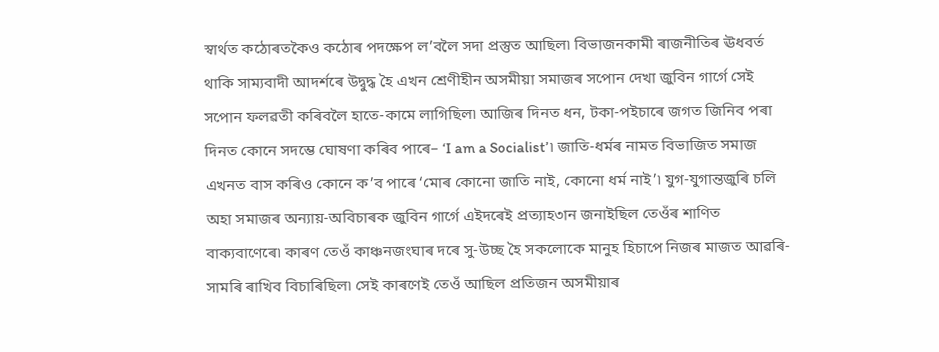স্বাৰ্থত কঠোৰতকৈও কঠোৰ পদক্ষেপ ল’বলৈ সদা প্ৰস্তুত আছিল৷ বিভাজনকামী ৰাজনীতিৰ ঊধবৰ্ত থাকি সাম্যবাদী আদৰ্শৰে উদ্বুদ্ধ হৈ এখন শ্ৰেণীহীন অসমীয়া সমাজৰ সপোন দেখা জুবিন গাৰ্গে সেই সপোন ফলৱতী কৰিবলৈ হাতে-কামে লাগিছিল৷ আজিৰ দিনত ধন, টকা-পইচাৰে জগত জিনিব পৰা দিনত কোনে সদম্ভে ঘোষণা কৰিব পাৰে– ‘I am a Socialist’৷ জাতি-ধৰ্মৰ নামত বিভাজিত সমাজ এখনত বাস কৰিও কোনে ক’ব পাৰে ‘মোৰ কোনো জাতি নাই, কোনো ধৰ্ম নাই’৷ যুগ-যুগান্তজুৰি চলি অহা সমাজৰ অন্যায়-অবিচাৰক জুবিন গাৰ্গে এইদৰেই প্ৰত্যাহ৩ান জনাইছিল তেওঁৰ শাণিত বাক্যবাণেৰে৷ কাৰণ তেওঁ কাঞ্চনজংঘাৰ দৰে সু-উচ্ছ হৈ সকলোকে মানুহ হিচাপে নিজৰ মাজত আৱৰি-সামৰি ৰাখিব বিচাৰিছিল৷ সেই কাৰণেই তেওঁ আছিল প্ৰতিজন অসমীয়াৰ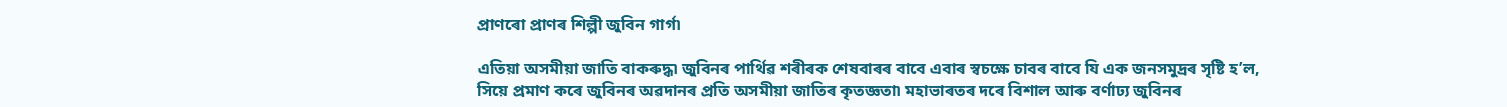প্ৰাণৰো প্ৰাণৰ শিল্পী জুবিন গাৰ্গ৷

এতিয়া অসমীয়া জাতি বাকৰুদ্ধ৷ জুবিনৰ পাৰ্থিৱ শৰীৰক শেষবাৰৰ বাবে এবাৰ স্বচক্ষে চাবৰ বাবে যি এক জনসমুদ্ৰৰ সৃষ্টি হ’ল, সিয়ে প্ৰমাণ কৰে জুবিনৰ অৱদানৰ প্ৰতি অসমীয়া জাতিৰ কৃতজ্ঞতা৷ মহাভাৰতৰ দৰে বিশাল আৰু বৰ্ণাঢ্য জুবিনৰ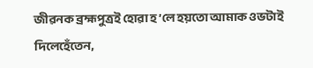জীৱনক ব্ৰহ্মপুত্ৰই হোৱা হ’লে হয়তো আমাক ওভটাই দিলেহেঁতেন,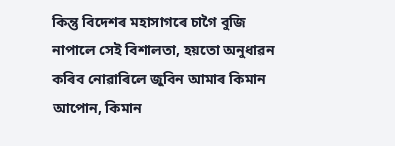কিন্তু বিদেশৰ মহাসাগৰে চাগৈ বুজি নাপালে সেই বিশালতা, হয়তো অনুধাৱন কৰিব নোৱাৰিলে জুবিন আমাৰ কিমান আপোন, কিমান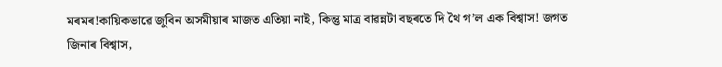মৰমৰ!কায়িকভাৱে জুবিন অসমীয়াৰ মাজত এতিয়া নাই, কিন্তু মাত্ৰ বাৱন্নটা বছৰতে দি থৈ গ’ল এক বিশ্বাস! জগত জিনাৰ বিশ্বাস,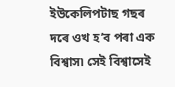ইউকেলিপটাছ গছৰ দৰে ওখ হ’ব পৰা এক বিশ্বাস৷ সেই বিশ্বাসেই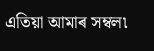এতিয়া আমাৰ সম্বল৷